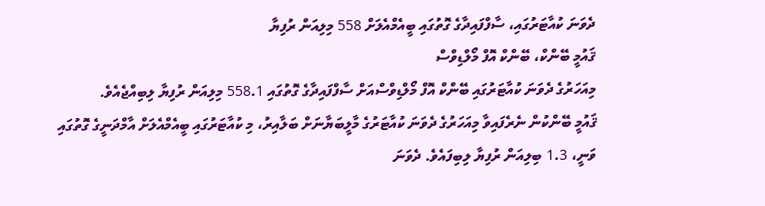ދެވަނަ ކުއާޓަރުގައި، ސާފްފައިދާގެ ގޮތުގައި ބީއެމްއެލަށް 558 މިލިއަން ރުފިޔާ
ޤައުމީ ބޭންކް، ބޭންކް އޮފް މޯލްޑިވްސް
މިއަހަރުގެ ދެވަނަ ކުއާޓަރުގައި ބޭންކް އޮފް މޯލްޑިވްސްއަށް ސާފްފައިދާގެ ގޮތުގައި 558.1 މިލިއަން ރުފިޔާ ލިބިއްޖެއެވެ.
ޤައުމީ ބޭންކުން ނެރެފައިވާ މިއަހަރުގެ ދެވަނަ ކުއާޓަރުގެ މާލީބަޔާނަށް ބަލާއިރު، މި ކުއާޓަރުގައި ބީއެމްއެލަށް އާމްދަނީގެ ގޮތުގައި ވަނީ، 1.3 ބިލިއަން ރުފިޔާ ލިބިފައެވެ. ދެވަނަ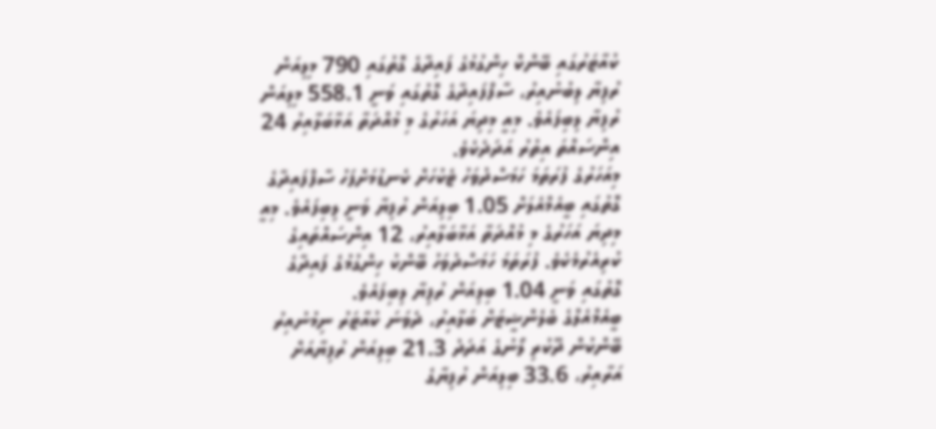ކުއާޓަރުގައި ބޭންކް ހިންގުމުގެ ފައިދާގެ ގޮތުގައި 790 މިލިއަން ރުފިޔާ ލިބުނުއިރު، ސާފްފައިދާގެ ގޮތުގައި ވަނީ 558.1 މިލިއަން ރުފިޔާ ލިބިފައެވެ. މިއީ މިދިޔަ އަހަރުގެ މި މުއްދަތާ އަޅާބަލާއިރު 24 އިންސައްތަ އިތުރު އަދަދެކެވެ.
މިއަހަރުގެ ފުރަތަމަ ހަމަސްދުވަހު ޓެކުހަށް ކެނޑުމަށްފަހު ސާފްފައިދާގެ ގޮތުގައި ބީއެމްއެލަށް 1.05 ބިލިއަން ރުފިޔާ ވަނީ ލިބިފައެވެ. މިއީ މިދިޔަ އަހަރުގެ މި މުއްދަތާ އަޅާބަލާއިރު، 12 އިންސައްތައިގެ ކުރިއެރުމެކެވެ. ފުރަތަމަ ހަމަސްދުވަހު ބޭންކު ހިންގުމުގެ ފައިދާގެ ގޮތުގައި ވަނީ 1.04 ބިލިއަން ރުފިޔާ ލިބިފައެވެ.
ބީއެމްއެލްގެ ބެލެންޝީޓަށް ބަލާއިރު، ދެވަނަ ކުއާޓަރު ނިމުނުއިރު ބޭންކުން ދޫކުރި ލޯނުގެ އަދަދު 21.3 ބިލިއަން ރުފިޔާއަށް އަރާއިރު، 33.6 ބިލިއަން ރުފިޔާގެ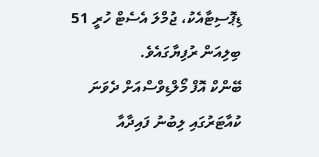ޑިޕޮސިޓާއެކު، ޖުމްލަ އެސެޓް ހުރީ 51 ބިލިއަން ރުފިޔާގައެވެ.
ބޭންކް އޮފް މޯލްޑިވްސްއަށް ދެވަނަ ކުއާޓަރުގައި ލިބުނު ފައިދާއާ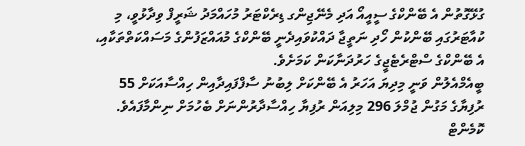ގުޅޭގޮތުން އެ ބޭންކްގެ ސީއީއޯ އަދި މެނޭޖިންގ ޑިރެކްޓަރު މުހައްމަދު ޝަރީފް ވިދާޅުވީ، މި ކުއާޓަރުގައި ބޭންކުން ހޯދި ނަތީޖާ ދައްކުވައިދެނީ ބޭންކްގެ މުއައްޒަފުންގެ މަސައްކަތްތަކާއި، އެ ބޭންކްގެ ސްޓްރެޓެޖީގެ ހަރުދަނާކަން ކަމަށެވެ.
ބީއެމްއެލުން ވަނީ މިދިޔަ އަހަރު އެ ބޭންކަށް ލިބުނު ސާފްފައިދާއިން ހިއްސާއަކަށް 55 ރުފިޔާގެ މަގުން ޖުމްލަ 296 މިލިއަން ރުފިޔާ ހިއްސާދާރުންނަށް ބެހުމަށް ނިންމާފައެވެ.
ކޮމެންޓް